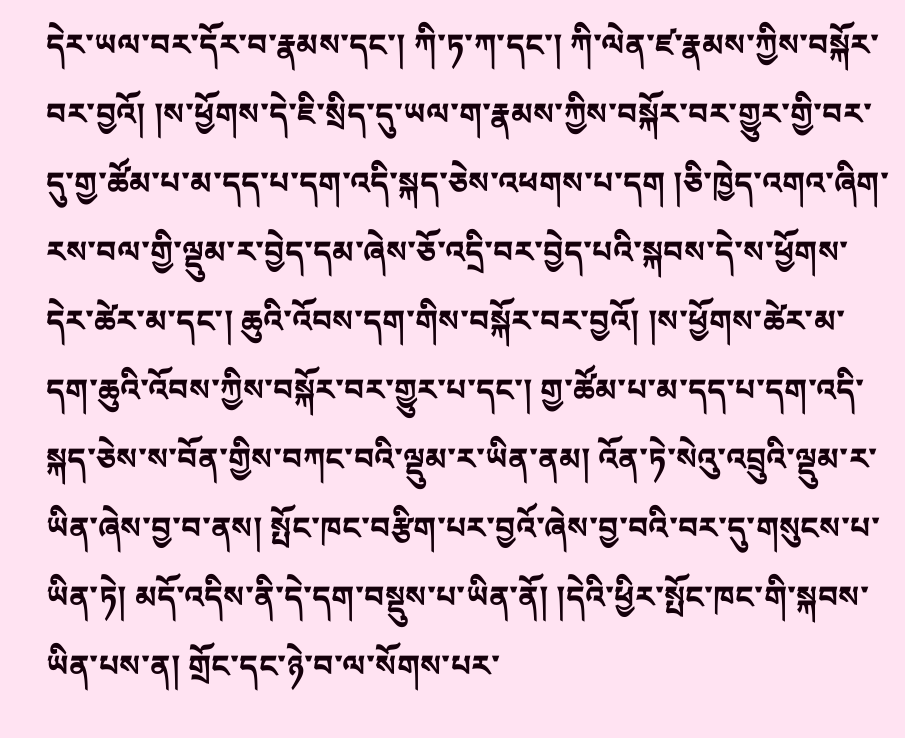དེར་ཡལ་བར་དོར་བ་རྣམས་དང་། ཀི་ཏ་ཀ་དང་། ཀི་ལེན་ཛ་རྣམས་ཀྱིས་བསྐོར་བར་བྱའོ། །ས་ཕྱོགས་དེ་ཇི་སྲིད་དུ་ཡལ་ག་རྣམས་ཀྱིས་བསྐོར་བར་གྱུར་གྱི་བར་དུ་གྱ་ཚོམ་པ་མ་དད་པ་དག་འདི་སྐད་ཅེས་འཕགས་པ་དག །ཅི་ཁྱེད་འགའ་ཞིག་རས་བལ་གྱི་ལྡུམ་ར་བྱེད་དམ་ཞེས་ཅོ་འདྲི་བར་བྱེད་པའི་སྐབས་དེ་ས་ཕྱོགས་དེར་ཚེར་མ་དང་། ཆུའི་འོབས་དག་གིས་བསྐོར་བར་བྱའོ། །ས་ཕྱོགས་ཚེར་མ་དག་ཆུའི་འོབས་ཀྱིས་བསྐོར་བར་གྱུར་པ་དང་། གྱ་ཚོམ་པ་མ་དད་པ་དག་འདི་སྐད་ཅེས་ས་བོན་གྱིས་བཀང་བའི་ལྡུམ་ར་ཡིན་ནམ། འོན་ཏེ་སེའུ་འབྲུའི་ལྡུམ་ར་ཡིན་ཞེས་བྱ་བ་ནས། སྤོང་ཁང་བརྩིག་པར་བྱའོ་ཞེས་བྱ་བའི་བར་དུ་གསུངས་པ་ཡིན་ཏེ། མདོ་འདིས་ནི་དེ་དག་བསྡུས་པ་ཡིན་ནོ། །དེའི་ཕྱིར་སྤོང་ཁང་གི་སྐབས་ཡིན་པས་ན། གྲོང་དང་ཉེ་བ་ལ་སོགས་པར་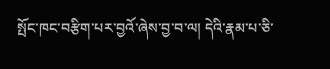སྤོང་ཁང་བརྩིག་པར་བྱའོ་ཞེས་བྱ་བ་ལ། དེའི་རྣམ་པ་ཅི་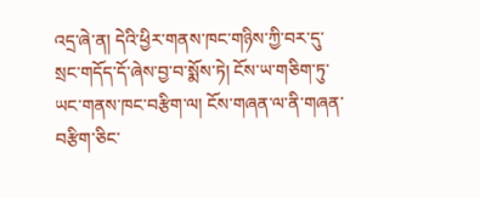འདྲ་ཞེ་ན། དེའི་ཕྱིར་གནས་ཁང་གཉིས་ཀྱི་བར་དུ་སྲང་གདོད་དོ་ཞེས་བྱ་བ་སྨོས་ཏེ། ངོས་ཡ་གཅིག་ཏུ་ཡང་གནས་ཁང་བརྩིག་ལ། ངོས་གཞན་ལ་ནི་གཞན་བརྩིག་ཅིང་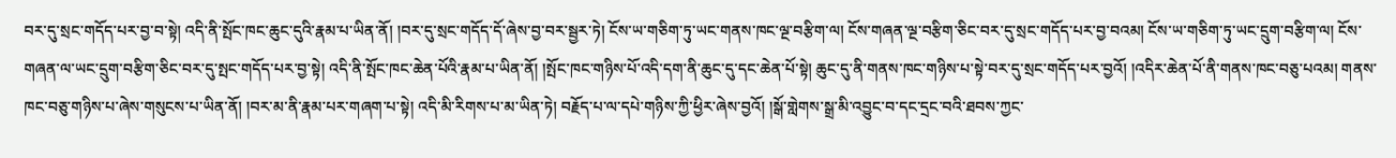བར་དུ་སྲང་གདོད་པར་བྱ་བ་སྟེ། འདི་ནི་སྤོང་ཁང་ཆུང་དུའི་རྣམ་པ་ཡིན་ནོ། །བར་དུ་སྲང་གདོད་དོ་ཞེས་བྱ་བར་སྦྱར་ཏེ། ངོས་ཡ་གཅིག་ཏུ་ཡང་གནས་ཁང་ལྔ་བརྩིག་ལ། ངོས་གཞན་ལྔ་བརྩིག་ཅིང་བར་དུ་སྲང་གདོད་པར་བྱ་བའམ། ངོས་ཡ་གཅིག་ཏུ་ཡང་དྲུག་བརྩིག་ལ། ངོས་གཞན་ལ་ཡང་དྲུག་བརྩིག་ཅིང་བར་དུ་སྤང་གདོད་པར་བྱ་སྟེ། འདི་ནི་སྤོང་ཁང་ཆེན་པོའི་རྣམ་པ་ཡིན་ནོ། །སྤོང་ཁང་གཉིས་པོ་འདི་དག་ནི་ཆུང་དུ་དང་ཆེན་པོ་སྟེ། ཆུང་དུ་ནི་གནས་ཁང་གཉིས་པ་སྟེ་བར་དུ་སྲང་གདོད་པར་བྱའོ། །འདིར་ཆེན་པོ་ནི་གནས་ཁང་བཅུ་པའམ། གནས་ཁང་བཅུ་གཉིས་པ་ཞེས་གསུངས་པ་ཡིན་ནོ། །བར་མ་ནི་རྣམ་པར་གཞག་པ་སྟེ། འདི་མི་རིགས་པ་མ་ཡིན་ཏེ། བརྗོད་པ་ལ་དཔེ་གཉིས་ཀྱི་ཕྱིར་ཞེས་བྱའོ། །སྒོ་གླེགས་སྒྲ་མི་འབྱུང་བ་དང་དྲང་བའི་ཐབས་ཀྱང་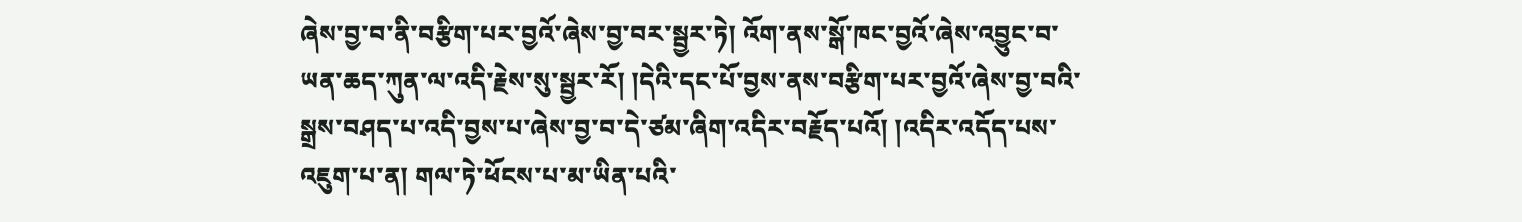ཞེས་བྱ་བ་ནི་བརྩིག་པར་བྱའོ་ཞེས་བྱ་བར་སྦྱར་ཏེ། འོག་ནས་སྒོ་ཁང་བྱའོ་ཞེས་འབྱུང་བ་ཡན་ཆད་ཀུན་ལ་འདི་རྗེས་སུ་སྦྱར་རོ། །དེའི་དང་པོ་བྱས་ནས་བརྩིག་པར་བྱའོ་ཞེས་བྱ་བའི་སྒྲས་བཤད་པ་འདི་བྱས་པ་ཞེས་བྱ་བ་དེ་ཙམ་ཞིག་འདིར་བརྗོད་པའོ། །འདིར་འདོད་པས་འཇུག་པ་ན། གལ་ཏེ་ཕོངས་པ་མ་ཡིན་པའི་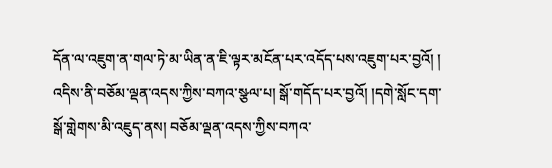དོན་ལ་འཇུག་ན་གལ་ཏེ་མ་ཡིན་ན་ཇི་ལྟར་མངོན་པར་འདོད་པས་འཇུག་པར་བྱའོ། །
འདིས་ནི་བཅོམ་ལྡན་འདས་ཀྱིས་བཀའ་སྩལ་པ། སྒོ་གདོད་པར་བྱའོ། །དགེ་སློང་དག་སྒོ་གླེགས་མི་འཇུད་ནས། བཅོམ་ལྡན་འདས་ཀྱིས་བཀའ་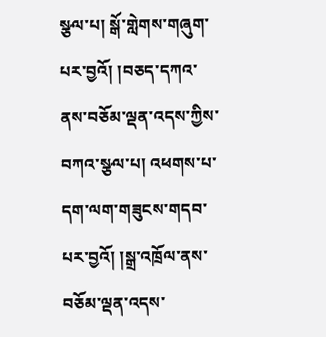སྩལ་པ། སྒོ་གླེགས་གཞུག་པར་བྱའོ། །བཅད་དཀའ་ནས་བཅོམ་ལྡན་འདས་ཀྱིས་བཀའ་སྩལ་པ། འཕགས་པ་དག་ལག་གཟུངས་གདབ་པར་བྱའོ། །སྒྲ་འཁྲོལ་ནས་བཅོམ་ལྡན་འདས་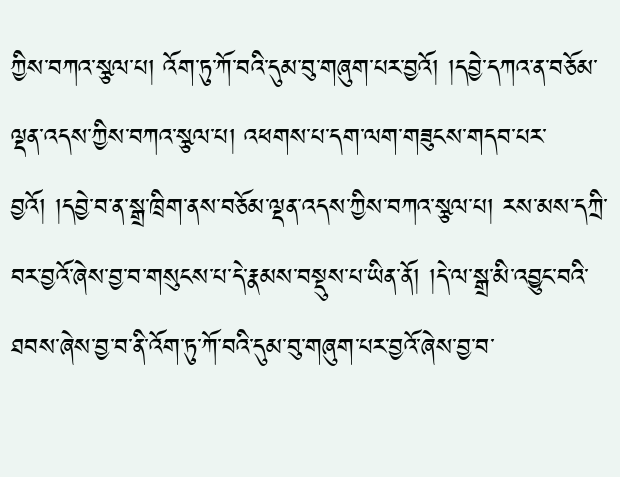ཀྱིས་བཀའ་སྩལ་པ། འོག་ཏུ་ཀོ་བའི་དུམ་བུ་གཞུག་པར་བྱའོ། །དབྱེ་དཀའ་ན་བཅོམ་ལྡན་འདས་ཀྱིས་བཀའ་སྩལ་པ། འཕགས་པ་དག་ལག་གཟུངས་གདབ་པར་བྱའོ། །དབྱེ་བ་ན་སྒྲ་ཁྲིག་ནས་བཅོམ་ལྡན་འདས་ཀྱིས་བཀའ་སྩལ་པ། རས་མས་དཀྲི་བར་བྱའོ་ཞེས་བྱ་བ་གསུངས་པ་དེ་རྣམས་བསྡུས་པ་ཡིན་ནོ། །དེ་ལ་སྒྲ་མི་འབྱུང་བའི་ཐབས་ཞེས་བྱ་བ་ནི་འོག་ཏུ་ཀོ་བའི་དུམ་བུ་གཞུག་པར་བྱའོ་ཞེས་བྱ་བ་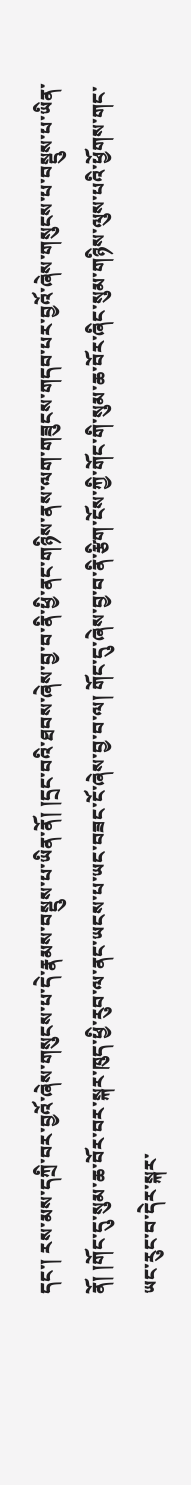དང་། རས་མས་དཀྲི་བར་བྱའོ་ཞེས་གསུངས་པ་དེ་རྣམས་བསྡུས་པ་ཡིན་ནོ། །དྲང་བའི་ཐབས་ཞེས་བྱ་བ་ནི་ཕྱི་ནང་གཉིས་ནས་ལག་གཟུངས་གདབ་པར་བྱའོ་ཞེས་གསུངས་པ་བསྡུས་པ་ཡིན་ནོ། །གོང་དུ་སུམ་ཆ་བོར་བར་སྐར་ཁུད་ཕྱི་རུབ་ལ་ནང་ཡངས་པ་ཡང་བཟང་ངོ་ཞེས་བྱ་བ་ལ། གོང་དུ་ཞེས་བྱ་བ་ནི་རྩིག་ངོས་ཀྱི་གོང་གི་སུམ་ཆ་བོར་ཞིང་སུམ་གཉིས་ལུས་པའི་ཕྱོགས་གང་ཡང་རུང་བ་དེར་སྐར་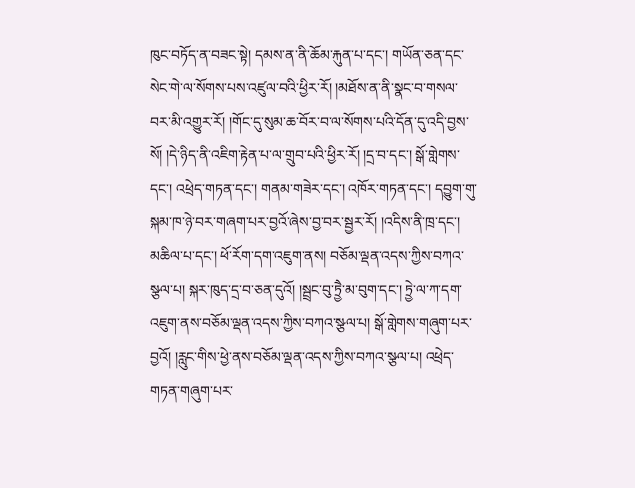ཁུང་བཏོད་ན་བཟང་སྟེ། དམས་ན་ནི་ཆོམ་རྐུན་པ་དང་། གཡོན་ཅན་དང་སེང་གེ་ལ་སོགས་པས་འཛུལ་བའི་ཕྱིར་རོ། །མཐོས་ན་ནི་སྣང་བ་གསལ་བར་མི་འགྱུར་རོ། །གོང་དུ་སུམ་ཆ་བོར་བ་ལ་སོགས་པའི་དོན་དུ་འདི་བྱས་སོ། །དེ་ཉིད་ནི་འཇིག་རྟེན་པ་ལ་གྲུབ་པའི་ཕྱིར་རོ། །དྲ་བ་དང་། སྒོ་གླེགས་དང་། འཕྲེད་གཏན་དང་། གནམ་གཟེར་དང་། འཁོར་གཏན་དང་། དབྱུག་གུ་སྐམ་ཁ་ཉེ་བར་གཞག་པར་བྱའོ་ཞེས་བྱ་བར་སྦྱར་རོ། །འདིས་ནི་ཁྲ་དང་། མཆིལ་པ་དང་། ཕོ་རོག་དག་འཇུག་ནས། བཅོམ་ལྡན་འདས་ཀྱིས་བཀའ་སྩལ་པ། སྐར་ཁུད་དྲ་བ་ཅན་དུའོ། །སྦྲང་བུ་ཏྲྱཻ་མ་བུག་དང་། ཏྲྱེ་ལ་ཀ་དག་འཇུག་ནས་བཅོམ་ལྡན་འདས་ཀྱིས་བཀའ་སྩལ་པ། སྒོ་གླེགས་གཞུག་པར་བྱའོ། །རླུང་གིས་ཕྱེ་ནས་བཅོམ་ལྡན་འདས་ཀྱིས་བཀའ་སྩལ་པ། འཕྲེད་གཏན་གཞུག་པར་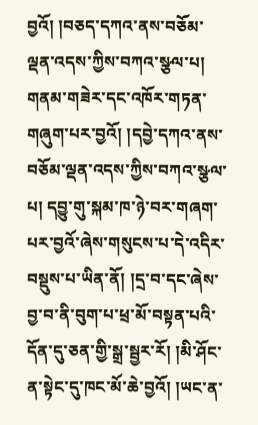བྱའོ། །བཅད་དཀའ་ནས་བཅོམ་ལྡན་འདས་ཀྱིས་བཀའ་སྩལ་པ། གནམ་གཟེར་དང་འཁོར་གཏན་
གཞུག་པར་བྱའོ། །དབྱེ་དཀའ་ནས་བཅོམ་ལྡན་འདས་ཀྱིས་བཀའ་སྩལ་པ། དབྱུ་གུ་སྐམ་ཁ་ཉེ་བར་གཞག་པར་བྱའོ་ཞེས་གསུངས་པ་དེ་འདིར་བསྡུས་པ་ཡིན་ནོ། །དྲ་བ་དང་ཞེས་བྱ་བ་ནི་བུག་པ་ཕྲ་མོ་བསྟན་པའི་དོན་དུ་ཅན་གྱི་སྒྲ་སྦྱར་རོ། །མི་ཤོང་ན་སྟེང་དུ་ཁང་མོ་ཆེ་བྱའོ། །ཡང་ན་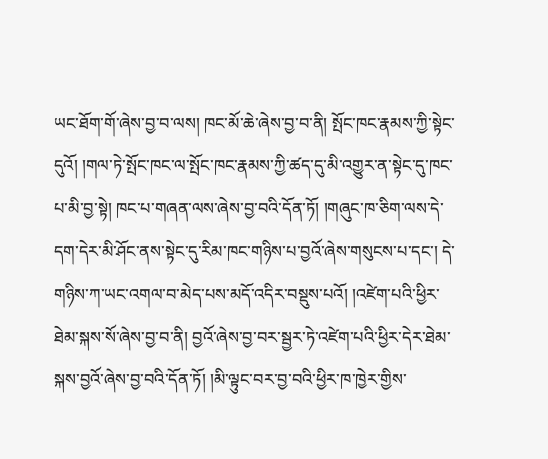ཡང་ཐོག་གོ་ཞེས་བྱ་བ་ལས། ཁང་མོ་ཆེ་ཞེས་བྱ་བ་ནི། སྤོང་ཁང་རྣམས་ཀྱི་སྟེང་དུའོ། །གལ་ཏེ་སྤོང་ཁང་ལ་སྤོང་ཁང་རྣམས་ཀྱི་ཚད་དུ་མི་འགྱུར་ན་སྟེང་དུ་ཁང་པ་མི་བྱ་སྟེ། ཁང་པ་གཞན་ལས་ཞེས་བྱ་བའི་དོན་ཏོ། །གཞུང་ཁ་ཅིག་ལས་དེ་དག་དེར་མི་ཤོང་ནས་སྟེང་དུ་རིམ་ཁང་གཉིས་པ་བྱའོ་ཞེས་གསུངས་པ་དང་། དེ་གཉིས་ཀ་ཡང་འགལ་བ་མེད་པས་མདོ་འདིར་བསྡུས་པའོ། །འཛེག་པའི་ཕྱིར་ཐེམ་སྐས་སོ་ཞེས་བྱ་བ་ནི། བྱའོ་ཞེས་བྱ་བར་སྦྱར་ཏེ་འཛེག་པའི་ཕྱིར་དེར་ཐེམ་སྐས་བྱའོ་ཞེས་བྱ་བའི་དོན་ཏོ། །མི་ལྟུང་བར་བྱ་བའི་ཕྱིར་ཁ་ཁྱེར་གྱིས་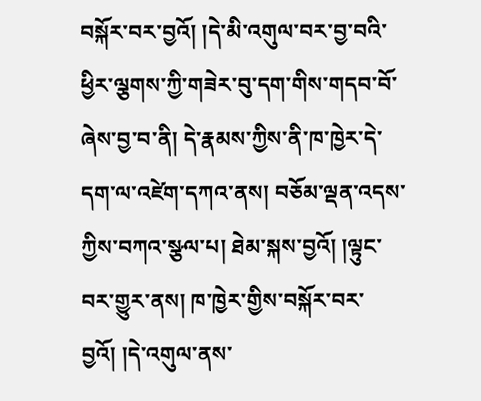བསྐོར་བར་བྱའོ། །དེ་མི་འགུལ་བར་བྱ་བའི་ཕྱིར་ལྕགས་ཀྱི་གཟེར་བུ་དག་གིས་གདབ་བོ་ཞེས་བྱ་བ་ནི། དེ་རྣམས་ཀྱིས་ནི་ཁ་ཁྱེར་དེ་དག་ལ་འཛེག་དཀའ་ནས། བཅོམ་ལྡན་འདས་ཀྱིས་བཀའ་སྩལ་པ། ཐེམ་སྐས་བྱའོ། །ལྟུང་བར་གྱུར་ནས། ཁ་ཁྱེར་གྱིས་བསྐོར་བར་བྱའོ། །དེ་འགུལ་ནས་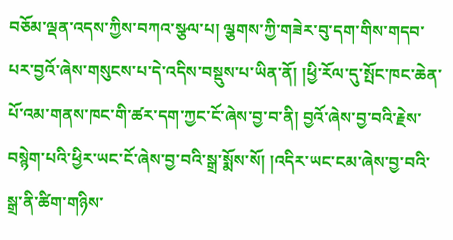བཅོམ་ལྡན་འདས་ཀྱིས་བཀའ་སྩལ་པ། ལྕགས་ཀྱི་གཟེར་བུ་དག་གིས་གདབ་པར་བྱའོ་ཞེས་གསུངས་པ་དེ་འདིས་བསྡུས་པ་ཡིན་ནོ། །ཕྱི་རོལ་དུ་སྤོང་ཁང་ཆེན་པོ་འམ་གནས་ཁང་གི་ཚར་དག་ཀྱང་ངོ་ཞེས་བྱ་བ་ནི། བྱའོ་ཞེས་བྱ་བའི་རྗེས་བསྙེག་པའི་ཕྱིར་ཡང་ངོ་ཞེས་བྱ་བའི་སྒྲ་སྨོས་སོ། །འདིར་ཡང་ངམ་ཞེས་བྱ་བའི་སྒྲ་ནི་ཚིག་གཉིས་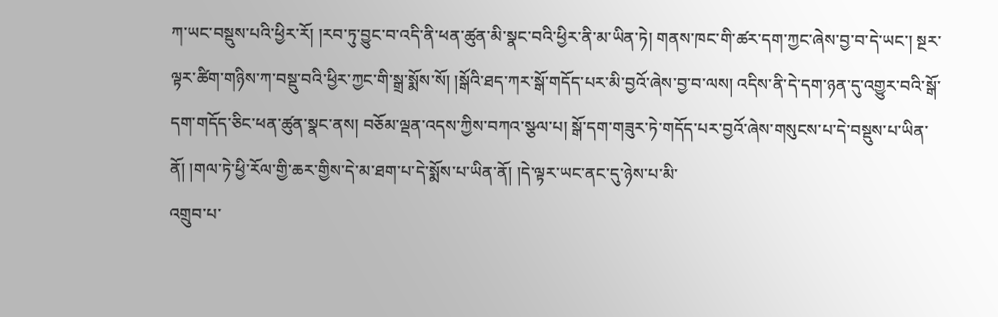ཀ་ཡང་བསྡུས་པའི་ཕྱིར་རོ། །རབ་ཏུ་བྱུང་བ་འདི་ནི་ཕན་ཚུན་མི་སྣང་བའི་ཕྱིར་ནི་མ་ཡིན་ཏེ། གནས་ཁང་གི་ཚར་དག་ཀྱང་ཞེས་བྱ་བ་དེ་ཡང་། སྔར་ལྟར་ཚིག་གཉིས་ཀ་བསྡུ་བའི་ཕྱིར་ཀྱང་གི་སྒྲ་སྨོས་སོ། །སྒོའི་ཐད་ཀར་སྒོ་གདོད་པར་མི་བྱའོ་ཞེས་བྱ་བ་ལས། འདིས་ནི་དེ་དག་ཉན་དུ་འགྱུར་བའི་སྒོ་དག་གདོད་ཅིང་ཕན་ཚུན་སྣང་ནས། བཅོམ་ལྡན་འདས་ཀྱིས་བཀའ་སྩལ་པ། སྒོ་དག་གཟུར་ཏེ་གདོད་པར་བྱའོ་ཞེས་གསུངས་པ་དེ་བསྡུས་པ་ཡིན་ནོ། །གལ་ཏེ་ཕྱི་རོལ་གྱི་ཆར་གྱིས་དེ་མ་ཐག་པ་དེ་སྨོས་པ་ཡིན་ནོ། །དེ་ལྟར་ཡང་ནང་དུ་ཉེས་པ་མི་
འགྲུབ་པ་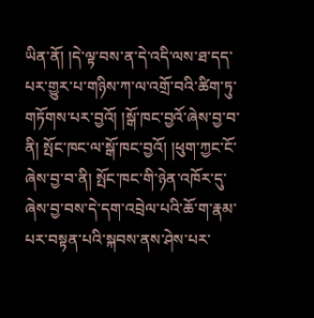ཡིན་ནོ། །དེ་ལྟ་བས་ན་དེ་འདི་ལས་ཐ་དད་པར་གྱུར་པ་གཉིས་ཀ་ལ་འགྲོ་བའི་ཚིག་ཏུ་གཏོགས་པར་བྱའོ། །སྒོ་ཁང་བྱའོ་ཞེས་བྱ་བ་ནི། སྤོང་ཁང་ལ་སྒོ་ཁང་བྱའོ། །ཕུག་ཀྱང་ངོ་ཞེས་བྱ་བ་ནི། སྤོང་ཁང་གི་ཉེན་འཁོར་དུ་ཞེས་བྱ་བས་དེ་དག་འབྲེལ་པའི་ཆོ་ག་རྣམ་པར་བསྟན་པའི་སྐབས་ནས་ཤེས་པར་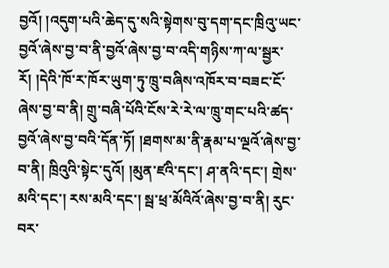བྱའོ། །འདུག་པའི་ཆེད་དུ་སའི་སྟེགས་བུ་དག་དང་ཁྲིའུ་ཡང་བྱའོ་ཞེས་བྱ་བ་ནི་བྱའོ་ཞེས་བྱ་བ་འདི་གཉིས་ཀ་ལ་སྦྱར་རོ། །དེའི་ཁོ་ར་ཁོར་ཡུག་ཏུ་ཁྲུ་བཞིས་འཁོར་བ་བཟང་ངོ་ཞེས་བྱ་བ་ནི། གྲུ་བཞི་པོའི་ངོས་རེ་རེ་ལ་ཁྲུ་གང་པའི་ཚད་བྱའོ་ཞེས་བྱ་བའི་དོན་ཏོ། །ཐགས་མ་ནི་རྣམ་པ་ལྔའོ་ཞེས་བྱ་བ་ནི། ཁྲིའུའི་སྟེང་དུའོ། །མུན་ཛའི་དང་། ཤ་ནའི་དང་། གྲེས་མའི་དང་། རས་མའི་དང་། སྦ་ཕྲ་མོའིའོ་ཞེས་བྱ་བ་ནི། རུང་བར་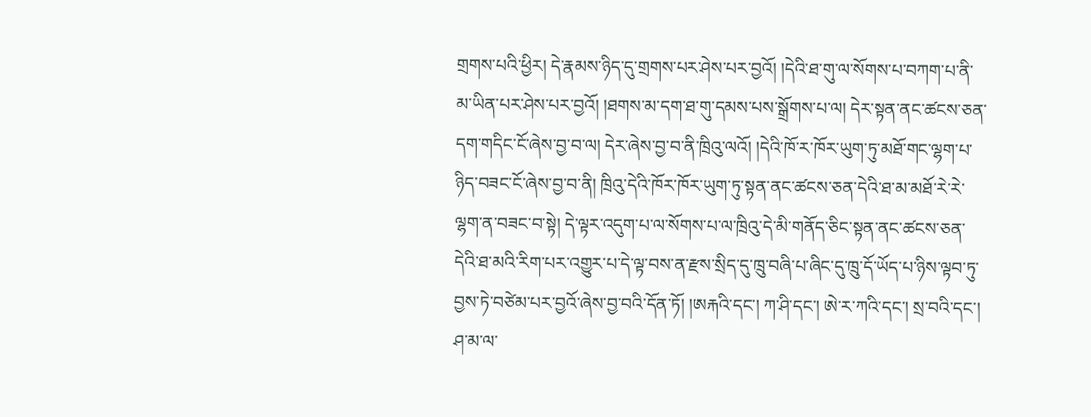གྲགས་པའི་ཕྱིར། དེ་རྣམས་ཉིད་དུ་གྲགས་པར་ཤེས་པར་བྱའོ། །དེའི་ཐ་གུ་ལ་སོགས་པ་བཀག་པ་ནི་མ་ཡིན་པར་ཤེས་པར་བྱའོ། །ཐགས་མ་དག་ཐ་གུ་དམས་པས་སྒྲོགས་པ་ལ། དེར་སྟན་ནང་ཚངས་ཅན་དག་གདིང་ངོ་ཞེས་བྱ་བ་ལ། དེར་ཞེས་བྱ་བ་ནི་ཁྲིའུ་ལའོ། །དེའི་ཁོ་ར་ཁོར་ཡུག་ཏུ་མཐོ་གང་ལྷག་པ་ཉིད་བཟང་ངོ་ཞེས་བྱ་བ་ནི། ཁྲིའུ་དེའི་ཁོར་ཁོར་ཡུག་ཏུ་སྟན་ནང་ཚངས་ཅན་དེའི་ཐ་མ་མཐོ་རེ་རེ་ལྷག་ན་བཟང་བ་སྟེ། དེ་ལྟར་འདུག་པ་ལ་སོགས་པ་ལ་ཁྲིའུ་དེ་མི་གནོད་ཅིང་སྟན་ནང་ཚངས་ཅན་དེའི་ཐ་མའི་རིག་པར་འགྱུར་པ་དེ་ལྟ་བས་ན་རྫས་སྲིད་དུ་ཁྲུ་བཞི་པ་ཞིང་དུ་ཁྲུ་དོ་ཡོད་པ་ཉིས་ལྟབ་ཏུ་བྱས་ཏེ་བཙེམ་པར་བྱའོ་ཞེས་བྱ་བའི་དོན་ཏོ། །ཨརྐའི་དང་། ཀ་ཤི་དང་། ཨེ་ར་ཀའི་དང་། སྲ་བའི་དང་། ཤ་མ་ལ་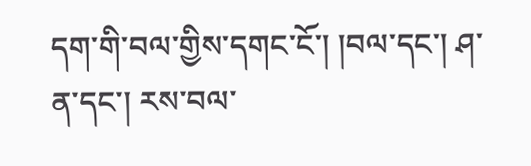དག་གི་བལ་གྱིས་དགང་ངོ་། །བལ་དང་། ཤ་ན་དང་། རས་བལ་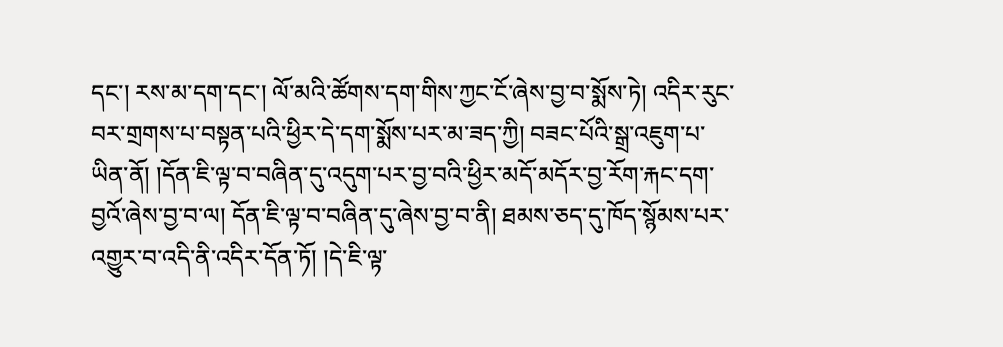དང་། རས་མ་དག་དང་། ལོ་མའི་ཚོགས་དག་གིས་ཀྱང་ངོ་ཞེས་བྱ་བ་སྨོས་ཏེ། འདིར་རུང་བར་གྲགས་པ་བསྟན་པའི་ཕྱིར་དེ་དག་སྨོས་པར་མ་ཟད་ཀྱི། བཟང་པོའི་སྒྲ་འཇུག་པ་ཡིན་ནོ། །དོན་ཇི་ལྟ་བ་བཞིན་དུ་འདུག་པར་བྱ་བའི་ཕྱིར་མདོ་མདོར་བྱ་རོག་རྐང་དག་བྱའོ་ཞེས་བྱ་བ་ལ། དོན་ཇི་ལྟ་བ་བཞིན་དུ་ཞེས་བྱ་བ་ནི། ཐམས་ཅད་དུ་ཁོད་སྙོམས་པར་འགྱུར་བ་འདི་ནི་འདིར་དོན་ཏོ། །དེ་ཇི་ལྟ་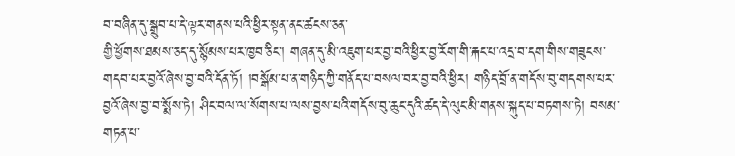བ་བཞིན་དུ་སྒྲུབ་པ་དེ་ལྟར་གནས་པའི་ཕྱིར་སྟན་ནང་ཚངས་ཅན་
གྱི་ཕྱོགས་ཐམས་ཅད་དུ་སྙོམས་པར་ཁྱབ་ཅིང་། གཞན་དུ་མི་འཇུག་པར་བྱ་བའི་ཕྱིར་བྱ་རོག་གི་རྐང་པ་འདྲ་བ་དག་གིས་གཟུངས་གདབ་པར་བྱའོ་ཞེས་བྱ་བའི་དོན་ཏོ། །བསྒོམ་པ་ན་གཉིད་ཀྱི་གནོད་པ་བསལ་བར་བྱ་བའི་ཕྱིར། གཉིད་བྲོ་ན་གདོས་བུ་གདགས་པར་བྱའོ་ཞེས་བྱ་བ་སྨོས་ཏེ། ཤིང་བལ་ལ་སོགས་པ་ལས་བྱས་པའི་གདོས་བུ་ཆུང་དུའི་ཚད་དེ་ལུང་མི་གནས་སྐུད་པ་བཏགས་ཏེ། བསམ་གཏན་པ་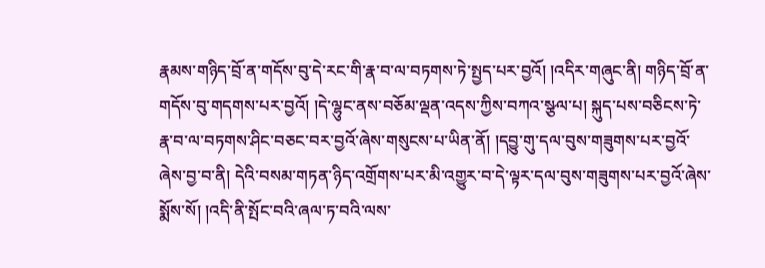རྣམས་གཉིད་བྲོ་ན་གདོས་བུ་དེ་རང་གི་རྣ་བ་ལ་བཏགས་ཏེ་སྤྱད་པར་བྱའོ། །འདིར་གཞུང་ནི། གཉིད་བྲོ་ན་གདོས་བུ་གདགས་པར་བྱའོ། །དེ་ལྷུང་ནས་བཅོམ་ལྡན་འདས་ཀྱིས་བཀའ་སྩལ་པ། སྐུད་པས་བཅིངས་ཏེ་རྣ་བ་ལ་བཏགས་ཤིང་བཅང་བར་བྱའོ་ཞེས་གསུངས་པ་ཡིན་ནོ། །དབྱུ་གུ་དལ་བུས་གཟུགས་པར་བྱའོ་ཞེས་བྱ་བ་ནི། དེའི་བསམ་གཏན་ཉིད་འགྲོགས་པར་མི་འགྱུར་བ་དེ་ལྟར་དལ་བུས་གཟུགས་པར་བྱའོ་ཞེས་སྨོས་སོ། །འདི་ནི་སྤོང་བའི་ཞལ་ཏ་བའི་ལས་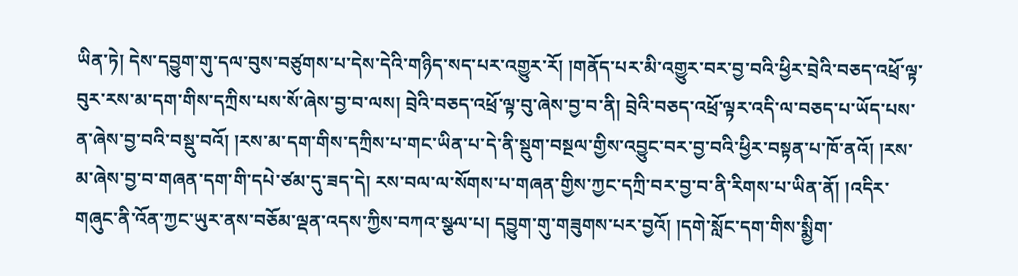ཡིན་ཏེ། དེས་དབྱུག་གུ་དལ་བུས་བཙུགས་པ་དེས་དེའི་གཉིད་སད་པར་འགྱུར་རོ། །གནོད་པར་མི་འགྱུར་བར་བྱ་བའི་ཕྱིར་བྲེའི་བཅད་འཕྲོ་ལྟ་བུར་རས་མ་དག་གིས་དཀྲིས་པས་སོ་ཞེས་བྱ་བ་ལས། བྲེའི་བཅད་འཕྲོ་ལྟ་བུ་ཞེས་བྱ་བ་ནི། བྲེའི་བཅད་འཕྲོ་ལྟར་འདི་ལ་བཅད་པ་ཡོད་པས་ན་ཞེས་བྱ་བའི་བསྡུ་བའོ། །རས་མ་དག་གིས་དཀྲིས་པ་གང་ཡིན་པ་དེ་ནི་སྡུག་བསྔལ་གྱིས་འབྱུང་བར་བྱ་བའི་ཕྱིར་བསྟན་པ་ཁོ་ནའོ། །རས་མ་ཞེས་བྱ་བ་གཞན་དག་གི་དཔེ་ཙམ་དུ་ཟད་དེ། རས་བལ་ལ་སོགས་པ་གཞན་གྱིས་ཀྱང་དཀྲི་བར་བྱ་བ་ནི་རིགས་པ་ཡིན་ནོ། །འདིར་གཞུང་ནི་འོན་ཀྱང་ཡུར་ནས་བཅོམ་ལྡན་འདས་ཀྱིས་བཀའ་སྩལ་པ། དབྱུག་གུ་གཟུགས་པར་བྱའོ། །དགེ་སློང་དག་གིས་སྨྱིག་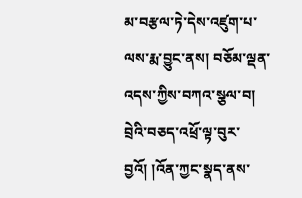མ་བརྩལ་ཏེ་དེས་འཛུག་པ་ལས་རྨ་བྱུང་ནས། བཅོམ་ལྡན་འདས་ཀྱིས་བཀའ་སྩལ་བ། བྲེའི་བཅད་འཕྲོ་ལྟ་བུར་བྱའོ། །འོན་ཀྱང་སྣད་ནས་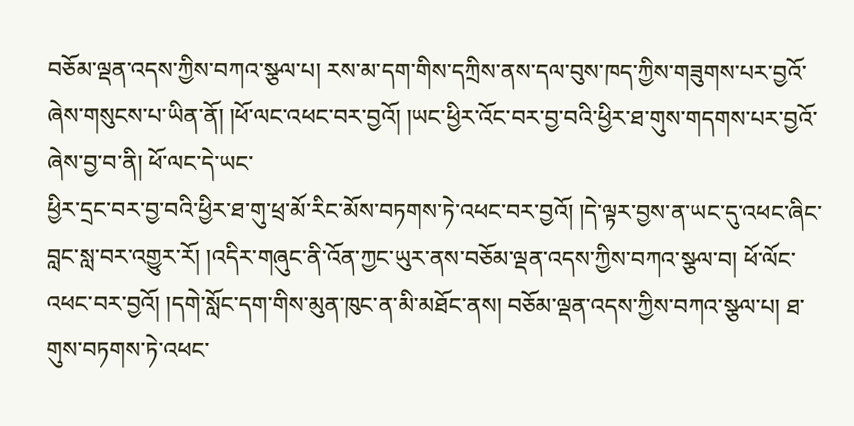བཅོམ་ལྡན་འདས་ཀྱིས་བཀའ་སྩལ་པ། རས་མ་དག་གིས་དཀྲིས་ནས་དལ་བུས་ཁད་ཀྱིས་གཟུགས་པར་བྱའོ་ཞེས་གསུངས་པ་ཡིན་ནོ། །ཕོ་ལང་འཕང་བར་བྱའོ། །ཡང་ཕྱིར་འོང་བར་བྱ་བའི་ཕྱིར་ཐ་གུས་གདགས་པར་བྱའོ་ཞེས་བྱ་བ་ནི། ཕོ་ལང་དེ་ཡང་
ཕྱིར་དྲང་བར་བྱ་བའི་ཕྱིར་ཐ་གུ་ཕྲ་མོ་རིང་མོས་བཏགས་ཏེ་འཕང་བར་བྱའོ། །དེ་ལྟར་བྱས་ན་ཡང་དུ་འཕང་ཞིང་བླང་སླ་བར་འགྱུར་རོ། །འདིར་གཞུང་ནི་འོན་ཀྱང་ཡུར་ནས་བཅོམ་ལྡན་འདས་ཀྱིས་བཀའ་སྩལ་བ། ཕོ་ལོང་འཕང་བར་བྱའོ། །དགེ་སློང་དག་གིས་མུན་ཁུང་ན་མི་མཐོང་ནས། བཅོམ་ལྡན་འདས་ཀྱིས་བཀའ་སྩལ་པ། ཐ་གུས་བཏགས་ཏེ་འཕང་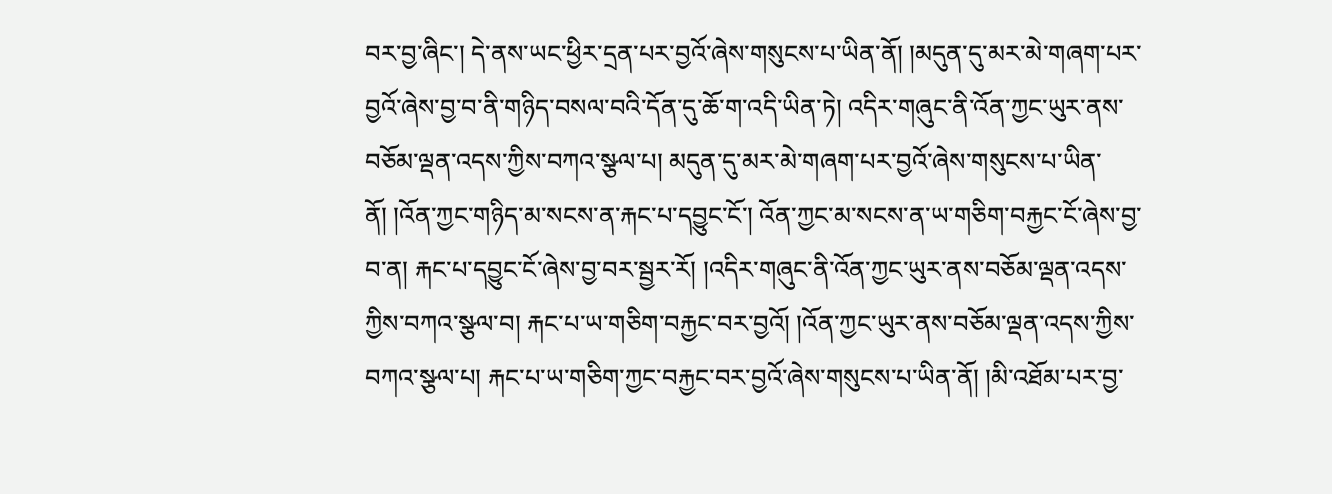བར་བྱ་ཞིང་། དེ་ནས་ཡང་ཕྱིར་དྲན་པར་བྱའོ་ཞེས་གསུངས་པ་ཡིན་ནོ། །མདུན་དུ་མར་མེ་གཞག་པར་བྱའོ་ཞེས་བྱ་བ་ནི་གཉིད་བསལ་བའི་དོན་དུ་ཆོ་ག་འདི་ཡིན་ཏེ། འདིར་གཞུང་ནི་འོན་ཀྱང་ཡུར་ནས་བཅོམ་ལྡན་འདས་ཀྱིས་བཀའ་སྩལ་པ། མདུན་དུ་མར་མེ་གཞག་པར་བྱའོ་ཞེས་གསུངས་པ་ཡིན་ནོ། །འོན་ཀྱང་གཉིད་མ་སངས་ན་རྐང་པ་དབྱུང་ངོ་། འོན་ཀྱང་མ་སངས་ན་ཡ་གཅིག་བརྐྱང་ངོ་ཞེས་བྱ་བ་ན། རྐང་པ་དབྱུང་ངོ་ཞེས་བྱ་བར་སྦྱར་རོ། །འདིར་གཞུང་ནི་འོན་ཀྱང་ཡུར་ནས་བཅོམ་ལྡན་འདས་ཀྱིས་བཀའ་སྩལ་བ། རྐང་པ་ཡ་གཅིག་བརྐྱང་བར་བྱའོ། །འོན་ཀྱང་ཡུར་ནས་བཅོམ་ལྡན་འདས་ཀྱིས་བཀའ་སྩལ་པ། རྐང་པ་ཡ་གཅིག་ཀྱང་བརྐྱང་བར་བྱའོ་ཞེས་གསུངས་པ་ཡིན་ནོ། །མི་འཐོམ་པར་བྱ་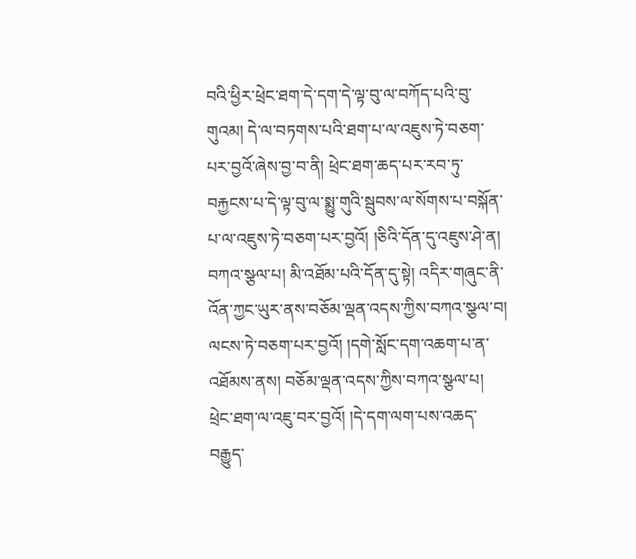བའི་ཕྱིར་ཕྲེང་ཐག་དེ་དག་དེ་ལྟ་བུ་ལ་བཀོད་པའི་བུ་གུའམ། དེ་ལ་བཏགས་པའི་ཐག་པ་ལ་འཇུས་ཏེ་བཅག་པར་བྱའོ་ཞེས་བྱ་བ་ནི། ཕྲེང་ཐག་ཆད་པར་རབ་ཏུ་བརྐྱངས་པ་དེ་ལྟ་བུ་ལ་སྨྱུ་གུའི་སྦུབས་ལ་སོགས་པ་བསྐོན་པ་ལ་འཇུས་ཏེ་བཅག་པར་བྱའོ། །ཅིའི་དོན་དུ་འཇུས་ཤེ་ན། བཀའ་སྩལ་པ། མི་འཐོམ་པའི་དོན་དུ་སྟེ། འདིར་གཞུང་ནི་འོན་ཀྱང་ཡུར་ནས་བཅོམ་ལྡན་འདས་ཀྱིས་བཀའ་སྩལ་བ། ལངས་ཏེ་བཅག་པར་བྱའོ། །དགེ་སློང་དག་འཆག་པ་ན་འཐོམས་ནས། བཅོམ་ལྡན་འདས་ཀྱིས་བཀའ་སྩལ་པ། ཕྲེང་ཐག་ལ་འཇུ་བར་བྱའོ། །དེ་དག་ལག་པས་འཆད་བརྒྱུད་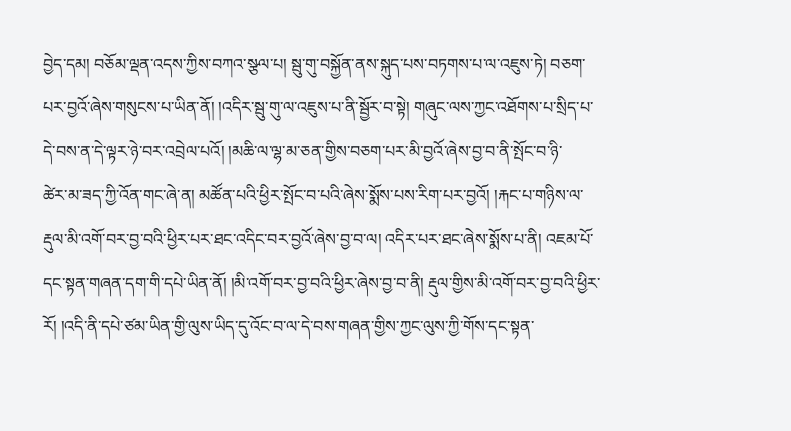བྱེད་དམ། བཅོམ་ལྡན་འདས་ཀྱིས་བཀའ་སྩལ་པ། སྦུ་གུ་བསྐྱོན་ནས་སྐུད་པས་བཏགས་པ་ལ་འཇུས་ཏེ། བཅག་པར་བྱའོ་ཞེས་གསུངས་པ་ཡིན་ནོ། །འདིར་སྦུ་གུ་ལ་འཇུས་པ་ནི་སྦྱོར་བ་སྟེ། གཞུང་ལས་ཀྱང་འཐོགས་པ་སྲིད་པ་དེ་བས་ན་དེ་ལྟར་ཉེ་བར་འབྲེལ་པའོ། །མཆི་ལ་ལྷ་མ་ཅན་གྱིས་བཅག་པར་མི་བྱའོ་ཞེས་བྱ་བ་ནི་སྤོང་བ་ཉི་
ཚེར་མ་ཟད་ཀྱི་འོན་གང་ཞེ་ན། མཚོན་པའི་ཕྱིར་སྤོང་བ་པའི་ཞེས་སྨོས་པས་རིག་པར་བྱའོ། །རྐང་པ་གཉིས་ལ་རྡུལ་མི་འགོ་བར་བྱ་བའི་ཕྱིར་པར་ཐང་འདིང་བར་བྱའོ་ཞེས་བྱ་བ་ལ། འདིར་པར་ཐང་ཞེས་སྨོས་པ་ནི། འཇམ་པོ་དང་སྟན་གཞན་དག་གི་དཔེ་ཡིན་ནོ། །མི་འགོ་བར་བྱ་བའི་ཕྱིར་ཞེས་བྱ་བ་ནི། རྡུལ་གྱིས་མི་འགོ་བར་བྱ་བའི་ཕྱིར་རོ། །འདི་ནི་དཔེ་ཙམ་ཡིན་གྱི་ལུས་ཡིད་དུ་འོང་བ་ལ་དེ་བས་གཞན་གྱིས་ཀྱང་ལུས་ཀྱི་གོས་དང་སྟན་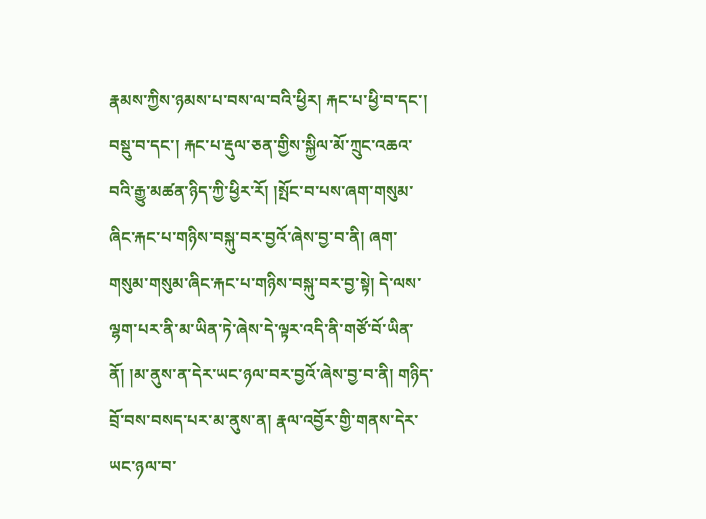རྣམས་ཀྱིས་ཉམས་པ་བས་ལ་བའི་ཕྱིར། རྐང་པ་ཕྱི་བ་དང་། བསྡུ་བ་དང་། རྐང་པ་རྡུལ་ཅན་གྱིས་སྐྱིལ་མོ་ཀྲུང་འཆའ་བའི་རྒྱུ་མཚན་ཉིད་ཀྱི་ཕྱིར་རོ། །སྤོང་བ་པས་ཞག་གསུམ་ཞིང་རྐང་པ་གཉིས་བསྐུ་བར་བྱའོ་ཞེས་བྱ་བ་ནི། ཞག་གསུམ་གསུམ་ཞིང་རྐང་པ་གཉིས་བསྐུ་བར་བྱ་སྟེ། དེ་ལས་ལྷག་པར་ནི་མ་ཡིན་ཏེ་ཞེས་དེ་ལྟར་འདི་ནི་གཙོ་བོ་ཡིན་ནོ། །མ་ནུས་ན་དེར་ཡང་ཉལ་བར་བྱའོ་ཞེས་བྱ་བ་ནི། གཉིད་བྲོ་བས་བསད་པར་མ་ནུས་ན། རྣལ་འབྱོར་གྱི་གནས་དེར་ཡང་ཉལ་བ་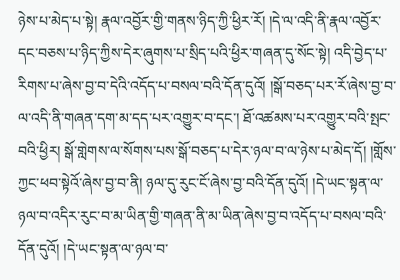ཉེས་པ་མེད་པ་སྟེ། རྣལ་འབྱོར་གྱི་གནས་ཉིད་ཀྱི་ཕྱིར་རོ། །དེ་ལ་འདི་ནི་རྣལ་འབྱོར་དང་བཅས་པ་ཉིད་ཀྱིས་དེར་ཞུགས་པ་སྲིད་པའི་ཕྱིར་གཞན་དུ་སོང་སྟེ། འདི་བྱེད་པ་རིགས་པ་ཞེས་བྱ་བ་དེའི་འདོད་པ་བསལ་བའི་དོན་དུའོ། །སྒོ་བཅད་པར་རོ་ཞེས་བྱ་བ་ལ་འདི་ནི་གཞན་དག་མ་དད་པར་འགྱུར་བ་དང་། ཐོ་འཚམས་པར་འགྱུར་བའི་སྤང་བའི་ཕྱིར། སྒོ་གླེགས་ལ་སོགས་པས་སྒོ་བཅད་པ་དེར་ཉལ་བ་ལ་ཉེས་པ་མེད་དོ། །གློས་ཀྱང་ཕབ་སྟེའོ་ཞེས་བྱ་བ་ནི། ཉལ་དུ་རུང་ངོ་ཞེས་བྱ་བའི་དོན་དུའོ། །དེ་ཡང་སྟན་ལ་ཉལ་བ་འདིར་རུང་བ་མ་ཡིན་གྱི་གཞན་ནི་མ་ཡིན་ཞེས་བྱ་བ་འདོད་པ་བསལ་བའི་དོན་དུའོ། །དེ་ཡང་སྟན་ལ་ཉལ་བ་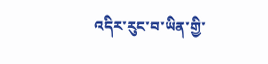འདིར་རུང་བ་ཡིན་གྱི་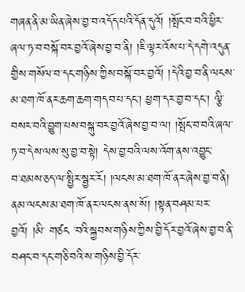གཞན་ནི་མ་ཡིན་ཞེས་བྱ་བ་འདོད་པའི་དོན་དུའོ། །སྤོང་བ་བའི་ཕྱིར་ཞལ་ཏ་བ་བསྐོ་བར་བྱའོ་ཞེས་བྱ་བ་ནི། །ཇི་ལྟར་འོས་པ་དེ་དགེ་འདུན་གྱིས་གསོལ་བ་དང་གཉིས་ཀྱིས་བསྐོ་བར་བྱའོ། །དེའི་བྱ་བ་ནི་ལངས་མ་ཐག་ཁོ་ནར་ཆག་ཆག་གདབ་པ་དང་། ཕྱག་དར་བྱ་བ་དང་། ལྕི་བསར་བའི་བྱུག་པས་བསྐུ་བར་བྱའོ་ཞེས་བྱ་བ་ལ། །སྤོང་བ་བའི་ཞལ་ཏ་བ་དེས་ལས་སུ་བྱ་བ་སྟེ། དེས་བྱ་བའི་ལས་འོག་ནས་འབྱུང་
བ་ཐམས་ཅད་ལ་སྤྱིར་སྦྱར་རོ། །ལངས་མ་ཐག་ཁོ་ནར་ཞེས་བྱ་བ་ནི། ནམ་ལངས་མ་ཐག་ཁོ་ནར་ལངས་ནས་སོ། །སྟན་བཤམ་པར་བྱའོ། །མི་ གཙང ་བའི་སྐྱབས་གཉིས་ཀྱིས་བྱི་དོར་བྱའོ་ཞེས་བྱ་བ་ནི་བཤང་བ་དང་གཅི་བའི་ས་གཉིས་བྱི་དོར་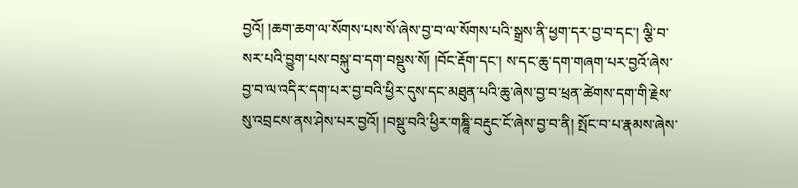བྱའོ། །ཆག་ཆག་ལ་སོགས་པས་སོ་ཞེས་བྱ་བ་ལ་སོགས་པའི་སྒྲས་ནི་ཕྱག་དར་བྱ་བ་དང་། ལྕི་བ་སར་པའི་བྱུག་པས་བསྐུ་བ་དག་བསྡུས་སོ། །བོང་རྡོག་དང་། ས་དང་ཆུ་དག་གཞག་པར་བྱའོ་ཞེས་བྱ་བ་ལ་འདིར་དག་པར་བྱ་བའི་ཕྱིར་དུས་དང་མཐུན་པའི་ཆུ་ཞེས་བྱ་བ་ཕྲན་ཚེགས་དག་གི་རྗེས་སུ་འབྲངས་ནས་ཤེས་པར་བྱའོ། །བསྡུ་བའི་ཕྱིར་གཎྜཱི་བརྡུང་ངོ་ཞེས་བྱ་བ་ནི། སྤོང་བ་པ་རྣམས་ཞེས་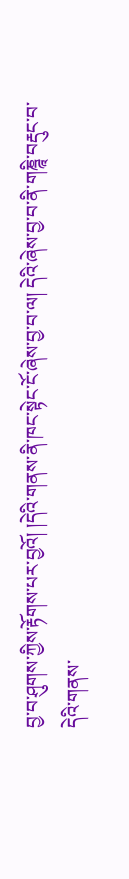བྱ་བ་ཤུགས་ཀྱིས་རྟོགས་པར་བྱའོ། །དེའི་གནས་ནི་ཁང་སྟེང་ངོ་ཞེས་བྱ་བ་ལ། དེའི་ཞེས་བྱ་བ་ནི་གཎྜཱི་བརྡུང་བ་དེའི་གནས་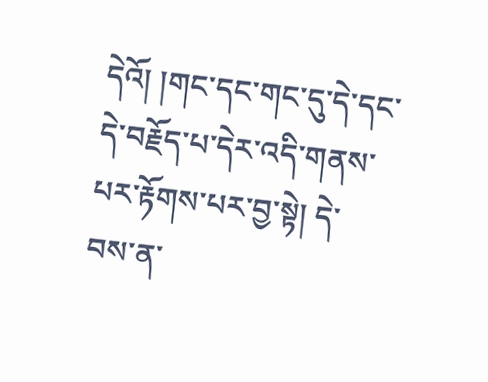དེའོ། །གང་དང་གང་དུ་དེ་དང་དེ་བརྗོད་པ་དེར་འདི་གནས་པར་རྟོགས་པར་བྱ་སྟེ། དེ་བས་ན་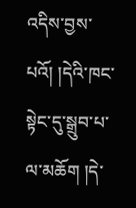འདིས་བྱས་པའོ། །དེའི་ཁང་སྟེང་དུ་སྒྲུབ་པ་ལ་མཆོག །དེ་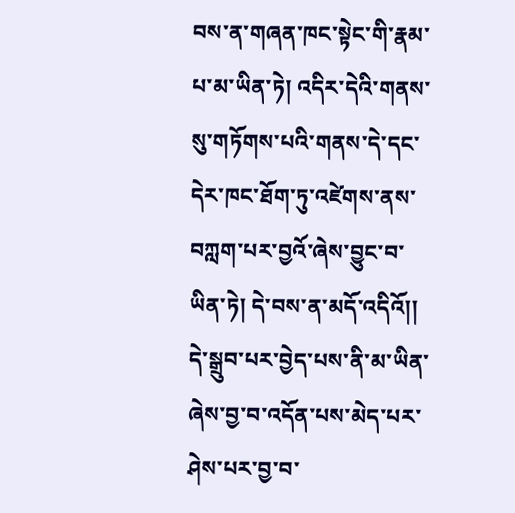བས་ན་གཞན་ཁང་སྟེང་གི་རྣམ་པ་མ་ཡིན་ཏེ། འདིར་དེའི་གནས་སུ་གཏོགས་པའི་གནས་དེ་དང་དེར་ཁང་ཐོག་ཏུ་འཛེགས་ནས་བཀླག་པར་བྱའོ་ཞེས་བྱུང་བ་ཡིན་ཏེ། དེ་བས་ན་མདོ་འདིའོ།། དེ་སྒྲུབ་པར་བྱེད་པས་ནི་མ་ཡིན་ཞེས་བྱ་བ་འདོན་པས་མེད་པར་ཤེས་པར་བྱ་བ་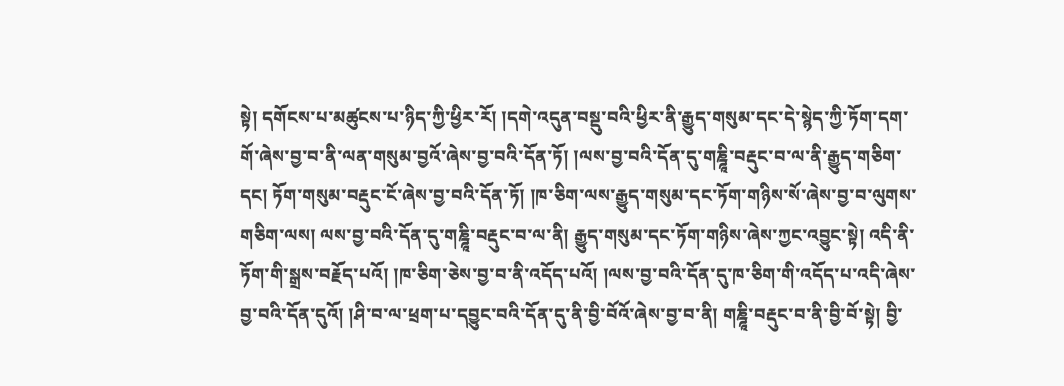སྟེ། དགོངས་པ་མཚུངས་པ་ཉིད་ཀྱི་ཕྱིར་རོ། །དགེ་འདུན་བསྡུ་བའི་ཕྱིར་ནི་རྒྱུད་གསུམ་དང་དེ་སྙེད་ཀྱི་ཏོག་དག་གོ་ཞེས་བྱ་བ་ནི་ལན་གསུམ་བྱའོ་ཞེས་བྱ་བའི་དོན་ཏོ། །ལས་བྱ་བའི་དོན་དུ་གཎྜཱི་བརྡུང་བ་ལ་ནི་རྒྱུད་གཅིག་དང། ཏོག་གསུམ་བརྡུང་ངོ་ཞེས་བྱ་བའི་དོན་ཏོ། །ཁ་ཅིག་ལས་རྒྱུད་གསུམ་དང་ཏོག་གཉིས་སོ་ཞེས་བྱ་བ་ལུགས་གཅིག་ལས། ལས་བྱ་བའི་དོན་དུ་གཎྜཱི་བརྡུང་བ་ལ་ནི། རྒྱུད་གསུམ་དང་ཏོག་གཉིས་ཞེས་ཀྱང་འབྱུང་སྟེ། འདི་ནི་ཏོག་གི་སྒྲས་བརྗོད་པའོ། །ཁ་ཅིག་ཅེས་བྱ་བ་ནི་འདོད་པའོ། །ལས་བྱ་བའི་དོན་དུ་ཁ་ཅིག་གི་འདོད་པ་འདི་ཞེས་བྱ་བའི་དོན་དུའོ། །ཤི་བ་ལ་ཕྲག་པ་དབྱུང་བའི་དོན་དུ་ནི་བྱི་བོའོ་ཞེས་བྱ་བ་ནི། གཎྜཱི་བརྡུང་བ་ནི་བྱི་བོ་སྟེ། བྱི་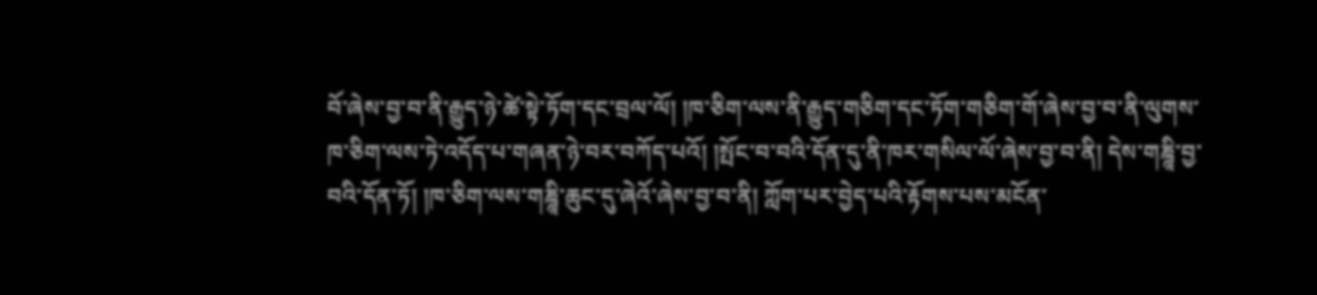བོ་ཞེས་བྱ་བ་ནི་རྒྱུད་ཉེ་ཚེ་སྟེ་ཏོག་དང་བྲལ་ལོ། །ཁ་ཅིག་ལས་ནི་རྒྱུད་གཅིག་དང་ཏོག་གཅིག་གོ་ཞེས་བྱ་བ་ནི་ལུགས་
ཁ་ཅིག་ལས་ཏེ་འདོད་པ་གཞན་ཉེ་བར་བཀོད་པའོ། །སྤོང་བ་བའི་དོན་དུ་ནི་ཁར་གསིལ་ལོ་ཞེས་བྱ་བ་ནི། དེས་གཎྜཱི་བྱ་བའི་དོན་ཏོ། །ཁ་ཅིག་ལས་གཎྜཱི་ཆུང་དུ་ཞེའོ་ཞེས་བྱ་བ་ནི། ཀློག་པར་བྱེད་པའི་རྟོགས་པས་མངོན་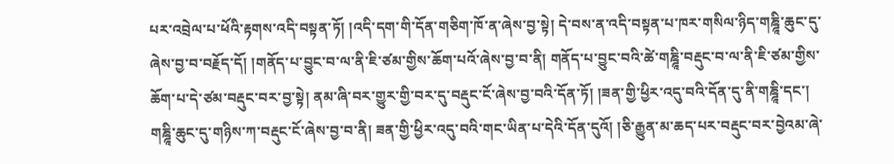པར་འབྲེལ་པ་ཕོའི་རྟགས་འདི་བསྟན་ཏོ། །འདི་དག་གི་དོན་གཅིག་ཁོ་ན་ཞེས་བྱ་སྟེ། དེ་བས་ན་འདི་བསྟན་པ་ཁར་གསིལ་ཉིད་གཎྜཱི་ཆུང་དུ་ཞེས་བྱ་བ་བརྗོད་དོ། །གནོད་པ་བྱུང་བ་ལ་ནི་ཇི་ཙམ་གྱིས་ཆོག་པའོ་ཞེས་བྱ་བ་ནི། གནོད་པ་བྱུང་བའི་ཚེ་གཎྜཱི་བརྡུང་བ་ལ་ནི་ཇི་ཙམ་གྱིས་ཆོག་པ་དེ་ཙམ་བརྡུང་བར་བྱ་སྟེ། ནམ་ཞི་བར་གྱུར་གྱི་བར་དུ་བརྡུང་ངོ་ཞེས་བྱ་བའི་དོན་ཏོ། །ཟན་གྱི་ཕྱིར་འདུ་བའི་དོན་དུ་ནི་གཎྜཱི་དང་། གཎྜཱི་ཆུང་དུ་གཉིས་ཀ་བརྡུང་ངོ་ཞེས་བྱ་བ་ནི། ཟན་གྱི་ཕྱིར་འདུ་བའི་གང་ཡིན་པ་དེའི་དོན་དུའོ། །ཅི་རྒྱུན་མ་ཆད་པར་བརྡུང་བར་བྱེའམ་ཞེ་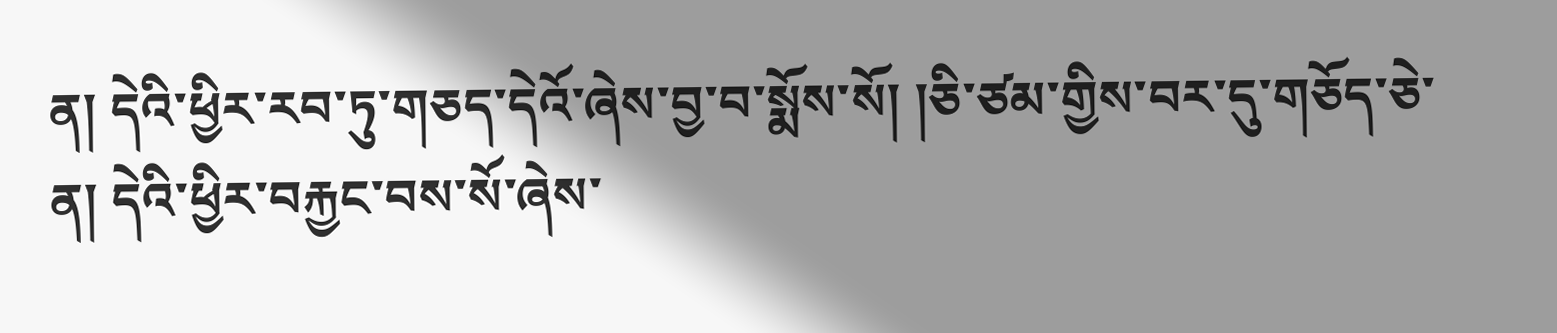ན། དེའི་ཕྱིར་རབ་ཏུ་གཅད་དེའོ་ཞེས་བྱ་བ་སྨོས་སོ། །ཅི་ཙམ་གྱིས་བར་དུ་གཅོད་ཅེ་ན། དེའི་ཕྱིར་བརྐྱང་བས་སོ་ཞེས་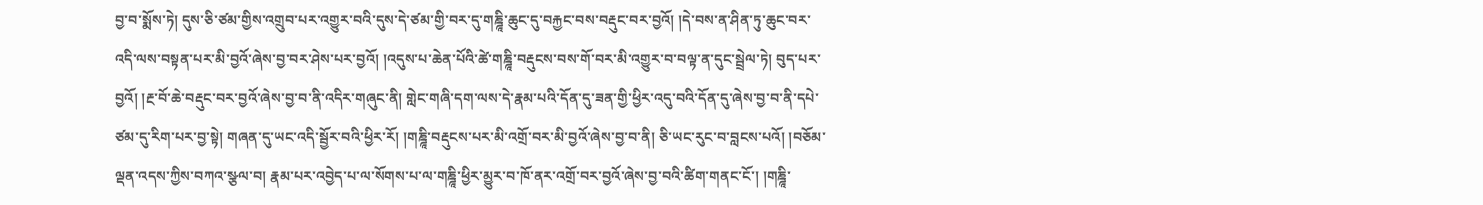བྱ་བ་སྨོས་ཏེ། དུས་ཅི་ཙམ་གྱིས་འགྲུབ་པར་འགྱུར་བའི་དུས་དེ་ཙམ་གྱི་བར་དུ་གཎྜཱི་ཆུང་དུ་བརྐྱང་བས་བརྡུང་བར་བྱའོ། །དེ་བས་ན་ཤིན་ཏུ་ཆུང་བར་འདི་ལས་བསྟན་པར་མི་བྱའོ་ཞེས་བྱ་བར་ཤེས་པར་བྱའོ། །འདུས་པ་ཆེན་པོའི་ཚེ་གཎྜཱི་བརྡུངས་བས་གོ་བར་མི་འགྱུར་བ་བལྟ་ན་དུང་སྦྲེལ་ཏེ། བུད་པར་བྱའོ། །རྔ་བོ་ཆེ་བརྡུང་བར་བྱའོ་ཞེས་བྱ་བ་ནི་འདིར་གཞུང་ནི། གླེང་གཞི་དག་ལས་དེ་རྣམ་པའི་དོན་དུ་ཟན་གྱི་ཕྱིར་འདུ་བའི་དོན་དུ་ཞེས་བྱ་བ་ནི་དཔེ་ཙམ་དུ་རིག་པར་བྱ་སྟེ། གཞན་དུ་ཡང་འདི་སྦྱོར་བའི་ཕྱིར་རོ། །གཎྜཱི་བརྡུངས་པར་མི་འགྲོ་བར་མི་བྱའོ་ཞེས་བྱ་བ་ནི། ཅི་ཡང་རུང་བ་བླངས་པའོ། །བཅོམ་ལྡན་འདས་ཀྱིས་བཀའ་སྩལ་བ། རྣམ་པར་འབྱེད་པ་ལ་སོགས་པ་ལ་གཎྜཱི་ཕྱིར་མྱུར་བ་ཁོ་ནར་འགྲོ་བར་བྱའོ་ཞེས་བྱ་བའི་ཚིག་གནང་ངོ་། །གཎྜཱི་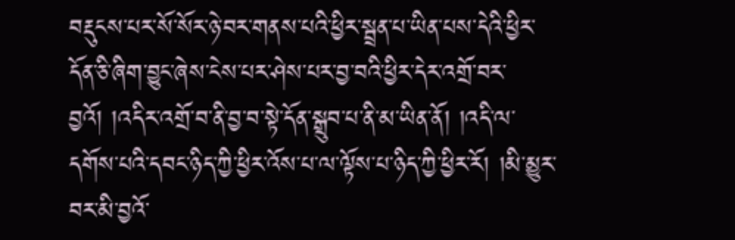བརྡུངས་པར་སོ་སོར་ཉེ་བར་གནས་པའི་ཕྱིར་སྦྲན་པ་ཡིན་པས་དེའི་ཕྱིར་དོན་ཅི་ཞིག་བྱུང་ཞེས་ངེས་པར་ཤེས་པར་བྱ་བའི་ཕྱིར་དེར་འགྲོ་བར་བྱའོ། །འདིར་འགྲོ་བ་ནི་བྱ་བ་སྟེ་དོན་སྒྲུབ་པ་ནི་མ་ཡིན་ནོ། །འདི་ལ་དགོས་པའི་དབང་ཉིད་ཀྱི་ཕྱིར་འོས་པ་ལ་ལྟོས་པ་ཉིད་ཀྱི་ཕྱིར་རོ། །མི་མྱུར་བར་མི་བྱའོ་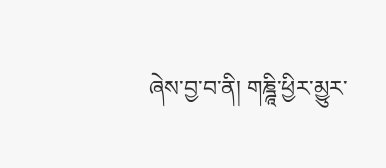ཞེས་བྱ་བ་ནི། གཎྜཱི་ཕྱིར་མྱུར་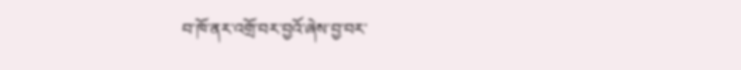བ་ཁོ་ནར་འགྲོ་བར་བྱའོ་ཞེས་བྱ་བར་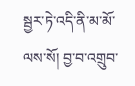སྦྱར་ཏེ་འདི་ནི་མ་མོ་ལས་སོ། བྱ་བ་འགྲུབ་